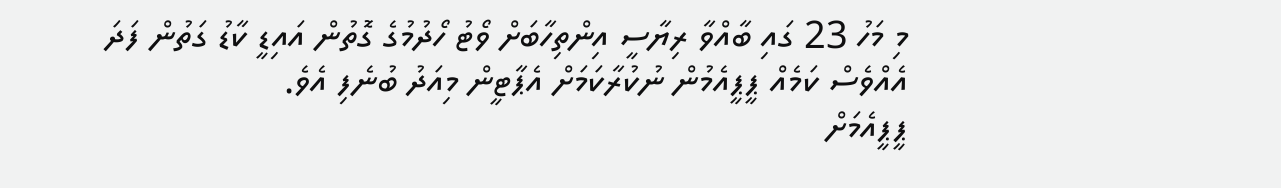މި މަހު 23 ގައި ބާއްވާ ރިޔާސީ އިންތިހާބަށް ވޯޓު ހޯދުމުގެ ގޮތުން އައިޑީ ކާޑު ގަތުން ފަދަ އެއްވެސް ކަމެއް ޕީޕީއެމުން ނުކުރާކަމަށް އެޕާޓީން މިއަދު ބުނެފި އެވެ.
ޕީޕީއެމަށް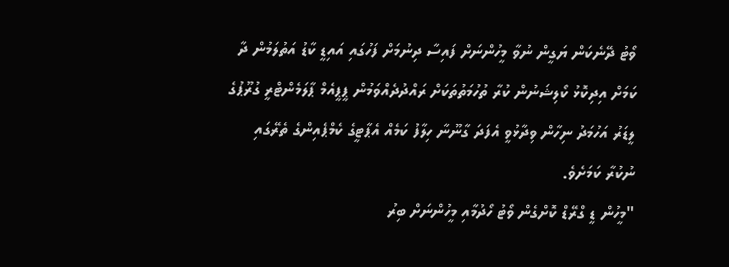ވޯޓު ދޭނެކަން ޔަގީން ނުވާ މީހުންނަށް ފައިސާ ދިނުމަށް ފަހުގައި އައިޑީ ކާޑު އަތުލަމުން ދާ ކަމަށް އިދިކޮޅު ކޯލިޝަނުން ކުރާ ތުހުމަތުތަކަށް ރައްދުދެއްވަމުން ޕީޕީއެމް ޕާލަމެންޓްރީ ގުރޫޕުގެ ލީޑަރު އަހުމަދު ނިހާން ވިދާޅުވީ އެފަދަ ގާނޫނާ ހިލާފު ކަމެއް އެޕާޓީގެ ކެމްޕެއިންގެ ތެރޭގައި ނުކުރާ ކަމަށެވެ.
"މީހުން ޑީ ގްރޭޑް ކޮށްގެން ވޯޓު ހޯދުމާއި މީހުންނަށް ބިރު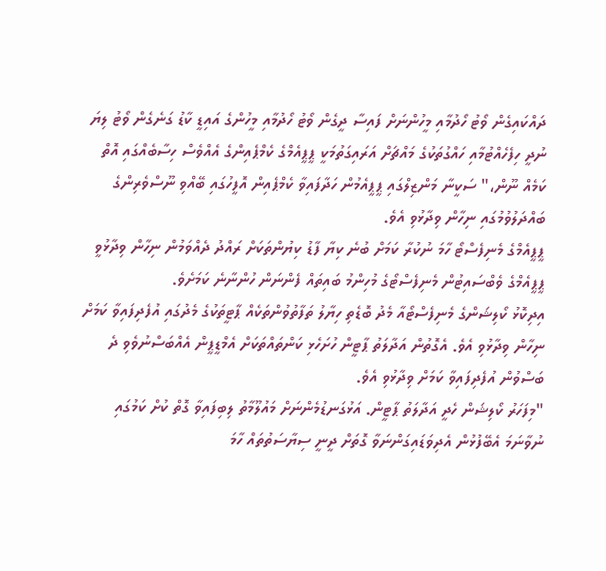ދައްކައިގެން ވޯޓު ހޯދުމާއި މީހުންނަށް ފައިސާ ދީގެން ވޯޓު ހޯދުމާއި މީހުންގެ އައިޑީ ކާޑު ގަނެގެން ވޯޓު ލިޔަ ނުދީ ހިފެހެއްޓުމާއި ހައްގުތަކުގެ މައްޗަށް އަރައިގަތުމަކީ ޕީޕީއެމްގެ ކެމްޕެއިންގެ އެއްވެސް ހިސާބެއްގައި އޮތް ކަމެއް ނޫން،" ސަކީނާ މަންޒިލްގައި ޕީޕީއެމުން ހަދާފައިވާ ކެމްޕެއިން އޮފީހުގައި ބޭއްވި ނޫސްވެރިންގެ ބައްދަލުވުމުގައި ނިހާން ވިދާޅުވި އެވެ.
ޕީޕީއެމްގެ މެނިފެސްޓޯ ހާމަ ނުކުރާ ކަމަށް ބުނެ ކިޔާ ފާޑު ކިޔުންތަކަށް ރައްދު ދެއްވަމުން ނިހާން ވިދާޅުވީ ޕީޕީއެމްގެ ވެބްސައިޓުން މެނިފެސްޓޯގެ މުހިންމު ބައިތައް ފެންނަން ހުންނާނެ ކަމަށެވެ.
އިދިކޮޅު ކޯލިޝަންގެ މެނިފެސްޓޯއާ މެދު ބޮޑެތި ހިޔާލު ތަފާތުވުންތަކެއް ޕާޓީތަކުގެ މެދުގައި އުފެދިފައިވާ ކަމަށް ނިހާން ވިދާޅުވި އެވެ. އެގޮތުން އަދާލަތު ޕާޓީން ހުށަހެޅި ކަންތައްތަކަށް އެމްޑީޕީން އެއްބަސްނުވެވި ދެ ބަސްވުން އުފެދިފައިވާ ކަމަށް ވިދާޅުވި އެވެ.
"މިފަހަރު ކޯލިޝަން ހެދީ އަދާލަތު ޕާޓީން. އަޅުގަނޑުމެންނަށް މައުލޫމާތު ލިބިފައިވާ ގޮތް ކުށް ކަމުގައި ނުވާނަމަ އެބޭފުޅުން އެދިވަޑައިގަންނަވާ ގޮތަށް ދީނީ ސިޔާސަތުތައް ހާމަ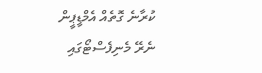ކުރާނެ ގޮތެއް އެމްޑީޕީން ނެރޭ މެނިފެސްޓޯގައި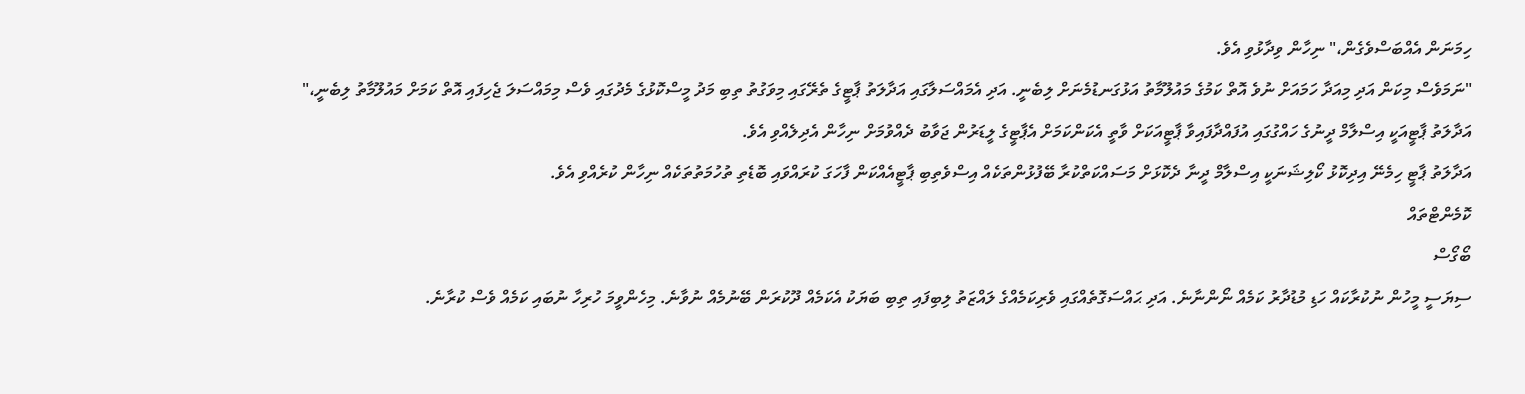ހިމަނަން އެއްބަސްވެގެން،" ނިހާން ވިދާޅުވި އެވެ.
"ނަމަވެސް މިކަން އަދި މިއަދާ ހަމައަށް ނުވެ އޮތް ކަމުގެ މައުލޫމާތު އަޅުގަނޑުމެނަށް ލިބެނީ. އަދި އެމައްސަލާގައި އަދާލަތު ޕާޓީގެ ތެރޭގައި މިވަގުތު ތިބި މަދު މީސްކޮޅުގެ މެދުގައި ވެސް މިމައްސަލަ ޖެހިފައި އޮތް ކަމަށް މައުލޫމާތު ލިބެނީ،"
އަދާލަތު ޕާޓީއަކީ އިސްލާމް ދީނުގެ ހައްގުގައި އުފައްދާފައިވާ ޕާޓީއަކަށް ވާތީ އެކަންކަމަށް އެޕާޓީގެ ލީޑަރުން ޖަވާބު ދެއްވުމަށް ނިހާން އެދިލެއްވި އެވެ.
އަދާލަތު ޕާޓީ ހިމެނޭ އިދިކޮޅު ކޯލިޝަނަކީ އިސްލާމް ދީނާ ދެކޮޅަށް މަސައްކަތްކުރާ ބޭފުޅުންތަކެއް އިސްވެތިބި ޕާޓީއެއްކަން ފާހަގަ ކުރައްވައި ބޮޑެތި ތުހުމަތުތަކެއް ނިހާން ކުރެއްވި އެވެ.
ކޮމެންޓްތައް
ބޯގޯސް
ސިޔަސީ މީހުން ނުކުރާކައް ހަޑި މުޑުދާރު ކަމެއް ނޯންނާނެ. އަދި ޙައްސަގޮތެއްގައި ވެރިކަމެއްގެ ލައްޒަތު ލިބިފައި ތިބި ބަޔަކު އެކަމެއް ދޫކުރަން ބޭނުމެއް ނުވާނެ. މިހެންވީމަ ހުރިހާ ނުބައި ކަމެއް ވެސް ކުރާނެ.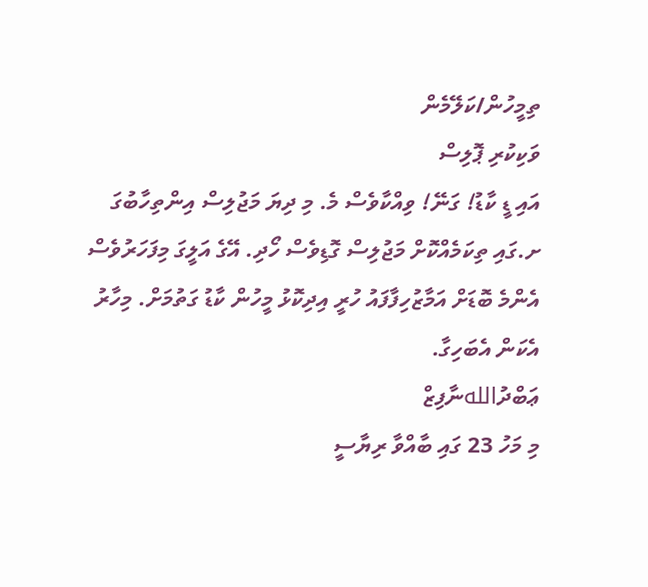ތިމީހުން/ކަލޭމެން
ވަކިކުރި ޕޮލިސް
އައި ޑީ ކާޑު! ގަނޭ! ވިއްކާވެސް މެ. މި ދިޔަ މަޖުލިސް އިންތިހާބުގަ ށ.ގައި ތިކަމެއްކޮށް މަޖުލިސް ގޮޑިވެސް ހޯދި. އޭގެ އަލީގަ މިފަހަރުވެސް އެންމެ ބޮޑަށް އަމާޒުހިފާފައު ހުރީ އިދިކޮޅު މީހުން ކާޑު ގަތުމަށް. މިހާރު އެކަން އެބަހިގާ.
ޢަބްދުاللهނާފިޒް
މި މަހު 23 ގައި ބާއްވާ ރިޔާސީ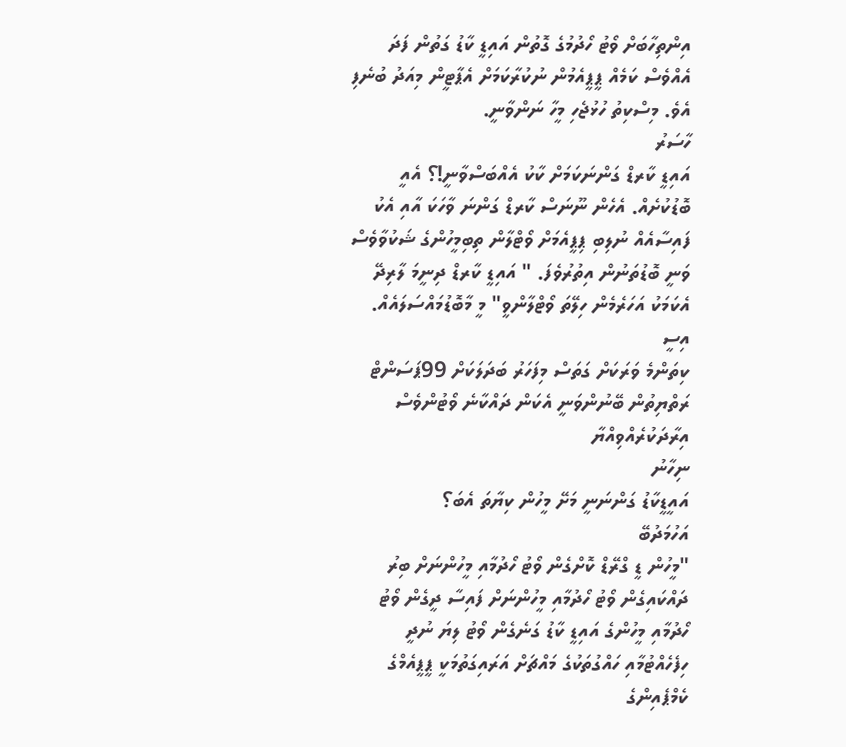އިންތިހާބަށް ވޯޓު ހޯދުމުގެ ގޮތުން އައިޑީ ކާޑު ގަތުން ފަދަ އެއްވެސް ކަމެއް ޕީޕީއެމުން ނުކުރާކަމަށް އެޕާޓީން މިއަދު ބުނެފި އެވެ. މިސްކިތު ހުޅުޖެހި މީހާ ނަންވާނީ.
ހާސަރު
އައިޑީ ކާރޑް ގަންނަކަމަށް ކާކު އެއްބަސްވާނީ!؟ އެއީ ބޮޑުކުށެއް. އެހެން ނޫނަސް ކާރޑް ގަންނަ ވާހަކަ އާއި އެކު ފައިސާއެއް ނުލިބި ޕިޕީއެމަށް ވޯޓްލާން ތިބިމީހުންގެ ޝަކުވާވެސް ވަނީ ބޮޑުތަނުން އިތުރުވެފަ. " އައިޑީ ކާރޑް ދިނީމަ ލާރިދޭ އެކަމަކު އަހަރެމެން ހިލޭތަ ވޯޓްލާންވީ" މީ މާބޮޑުމައްސަލައެއް.
އިސީ
ކިތަންމެ ވަރަކަށް ގަތަސް މިފަހަރު ބަދަލަކަށް 99ޕަސަންޓް ރަތްޔިތުން ބޭނުންވަނީ އެކަން ދައްކާނެ ވޯޓުންވެސް އިރާދަކުރެއްވިއްޔާ
ނިހާނު
އައީޑީކާޑު ގަންނަނީ މަށޭ މީހުން ކިޔާތަ އެބަ؟
އަހުމަދުބޭ
"މީހުން ޑީ ގްރޭޑް ކޮށްގެން ވޯޓު ހޯދުމާއި މީހުންނަށް ބިރު ދައްކައިގެން ވޯޓު ހޯދުމާއި މީހުންނަށް ފައިސާ ދީގެން ވޯޓު ހޯދުމާއި މީހުންގެ އައިޑީ ކާޑު ގަނެގެން ވޯޓު ލިޔަ ނުދީ ހިފެހެއްޓުމާއި ހައްގުތަކުގެ މައްޗަށް އަރައިގަތުމަކީ ޕީޕީއެމްގެ ކެމްޕެއިންގެ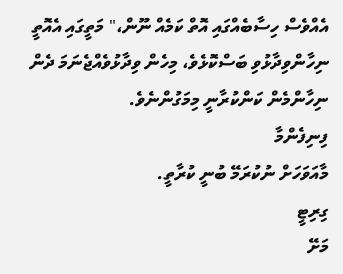އެއްވެސް ހިސާބެއްގައި އޮތް ކަމެއް ނޫން،" މަތީގައި އެއޮތީ ނިހާންވިދާޅުވި ބަސްކޮޅެވެ، މިހެން ވިދާޅުވެއްޖެނަމަ ދެން ނިހާންމެން ކަންކުރާނީ މިމަގުންނެވެ.
ފިނިފެންމާ
މާއަވަހަށް ނުކުރަމޭ ބުނީ ކުރާތީ.
ގިރިޓީ
މަށޭ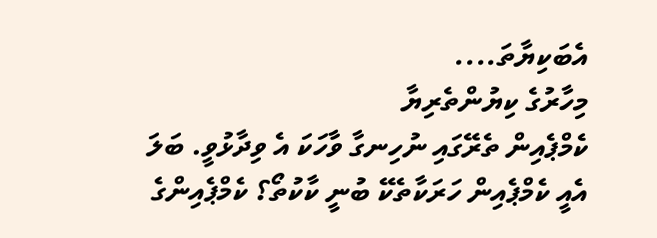އެބަކިޔާތަ....
މިހާރުގެ ކިޔުންތެރިޔާ
ކެމްޕެއިން ތެރޭގައި ނުހިނގާ ވާހަކަ އެ ވިދާޅުވީ. ބަލަ އެއީ ކެމްޕެއިން ހަރަކާތެކޭ ބުނީ ކާކުތޯ؟ ކެމްޕެއިންގެ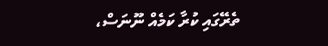ތެރޭގައި ކުރާ ކަމެއް ނޫނަސް،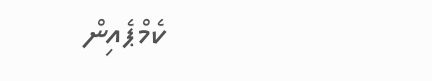ކެމްޕެއިން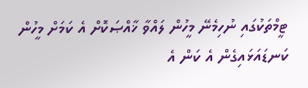ޓީމްތަކުގައި ނުހިމެނޭ މީހުން ލައްވާ ޚާއްޞަކޮށް އެ ކަމަށް މީހުން ކަނޑައަޅައިގެން އެ ކަން އެ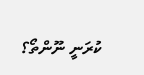ކުރަނީ ނޫންތޯ؟